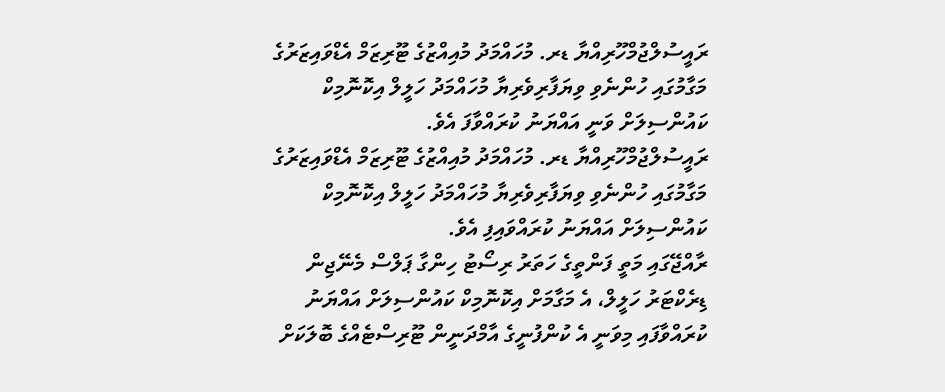ރައީސުލްޖުމްހޫރިއްޔާ ޑރ. މުހައްމަދު މުއިއްޒުގެ ޓޫރިޒަމް އެޑްވައިޒަރުގެ މަގާމުގައި ހުންނެވި ވިޔަފާރިވެރިޔާ މުހައްމަދު ހަލީލް އިކޮނޮމިކް ކައުންސިލަށް ވަނީ އައްޔަނު ކުރައްވާފަ އެވެ.
ރައީސުލްޖުމްހޫރިއްޔާ ޑރ. މުހައްމަދު މުއިއްޒުގެ ޓޫރިޒަމް އެޑްވައިޒަރުގެ މަގާމުގައި ހުންނެވި ވިޔަފާރިވެރިޔާ މުހައްމަދު ހަލީލް އިކޮނޮމިކް ކައުންސިލަށް އައްޔަނު ކުރައްވައިފި އެވެ.
ރާއްޖޭގައި މަތީ ފަންތީގެ ހަތަރު ރިސޯޓު ހިންގާ ޕަލްސް މެނޭޖިން ޑިރެކްޓަރު ހަލީލް، އެ މަގާމަށް އިކޮނޮމިކް ކައުންސިލަށް އައްޔަނު ކުރައްވާފައި މިވަނީ އެ ކުންފުނީގެ އާމްދަނީން ޓޫރިސްޓެއްގެ ބޮލަކަށް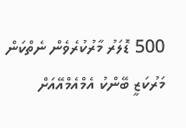500 ޑޮލަރު މާރުކުރެވެން ނެތްކަން މަރުކަޒީ ބޭންކު އެމްއެމްއޭއަށް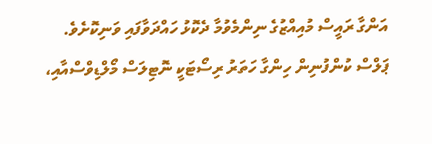އަންގާ ރައީސް މުއިއްޒުގެ ނިންމެވުމާ ދެކޮޅު ހައްދަވާފައި ވަނިކޮށެވެ.
ޕަލްސް ކުންފުނިން ހިންގާ ހަތަރު ރިސޯޓަކީ ނޮޓިލަސް މޯލްޑިވްސްއާއި،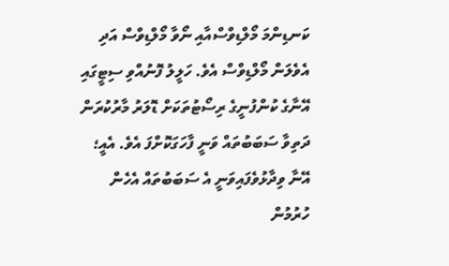ކަނޑިންމަ މޯލްޑިވްސްއާއި ނޯވާ މޯލްޑިވްސް އަދި އެވެލަން މޯލްޑިވްސް އެވެ. ހަލީލު ފޮނުއްވި ސިޓީގައި އޭނާގެ ކުންފުނީގެ ރިސޯޓުތަކަށް ޑޮލަރު މާރުކުރަން ދަތިވާ ސަބަބުތައް ވަނީ ފާހަގަކޮށްފަ އެވެ. އެއީ؛
އޭނާ ވިދާޅުވެފައިވަނީ އެ ސަބަބުތައް އެހެން ހުރުމުން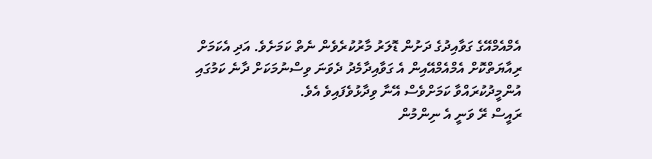އެމްއެމްއޭގެ ގަވާއިދުގެ ދަށުން ޑޮލަރު މާރުކުރެވެން ނެތް ކަމަށެވެ. އަދި އެކަމަށް ރިއާޔަތްކޮށް އެމްއެމްއޭއިން އެ ގަވާއިދާމެދު ދެވަނަ ވިސްނުމަކަށް ދާނެ ކަމުގައި އުންމީދުކުރައްވާ ކަމަށްވެސް އޭނާ ވިދާޅުވެފައިވެ އެވެ.
ރައީސް ރޭ ވަނީ އެ ނިންމުން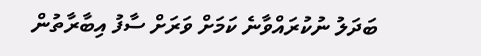ބަދަލު ނުކުރައްވާނެ ކަމަށް ވަރަށް ސާފު އިބާރާތުން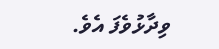ވިދާޅުވެފަ އެވެ.